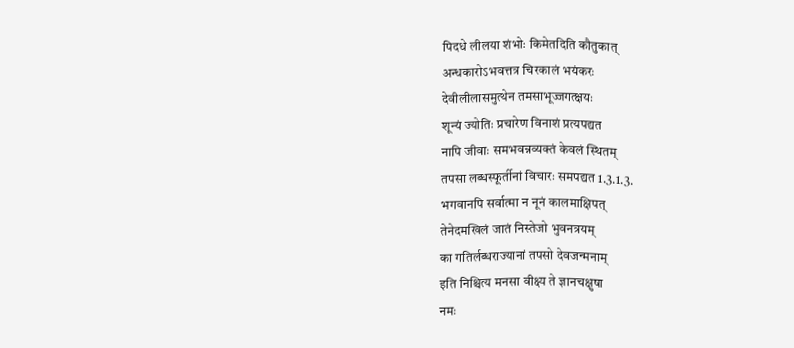पिदधे लीलया शंभोः किमेतदिति कौतुकात्
अन्धकारोऽभवत्तत्र चिरकालं भयंकरः
देवीलीलासमुत्थेन तमसाभूज्जगत्क्षयः
शून्यं ज्योतिः प्रचारेण विनाशं प्रत्यपद्यत
नापि जीवाः समभवन्नव्यक्तं केवलं स्थितम्
तपसा लब्धस्फूर्तीनां विचारः समपद्यत 1.3.1.3.
भगवानपि सर्वात्मा न नूनं कालमाक्षिपत्
तेनेदमखिलं जातं निस्तेजो भुवनत्रयम्
का गतिर्लब्धराज्यानां तपसो देवजन्मनाम्
इति निश्चित्य मनसा वीक्ष्य ते ज्ञानचक्षुषा
नमः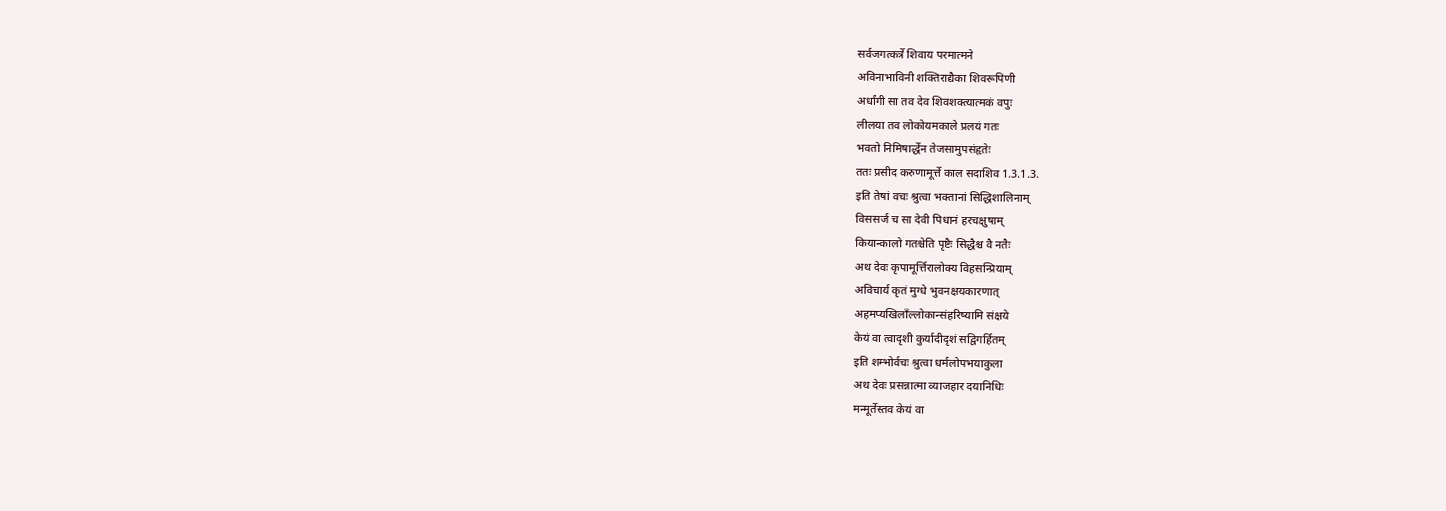सर्वजगत्कर्त्रे शिवाय परमात्मने
अविनाभाविनी शक्तिराद्यैका शिवरूपिणी
अर्धांगी सा तव देव शिवशक्त्यात्मकं वपुः
लीलया तव लोकोयमकाले प्रलयं गतः
भवतो निमिषार्द्धेन तेजसामुपसंहृतेः
ततः प्रसीद करुणामूर्त्ते काल सदाशिव 1.3.1.3.
इति तेषां वचः श्रुत्वा भक्तानां सिद्धिशालिनाम्
विससर्ज च सा देवी पिधानं हरचक्षुषाम्
कियान्कालो गतश्चेति पृष्टैः सिद्धैश्च वै नतैः
अथ देवः कृपामूर्त्तिरालोक्य विहसन्प्रियाम्
अविचार्य कृतं मुग्धे भुवनक्षयकारणात्
अहमप्यखिलाँल्लोकान्संहरिष्यामि संक्षये
केयं वा त्वादृशी कुर्यादीदृशं सद्विगर्हितम्
इति शम्भोर्वचः श्रुत्वा धर्मलोपभयाकुला
अथ देवः प्रसन्नात्मा व्याजहार दयानिधिः
मन्मूर्तेस्तव केयं वा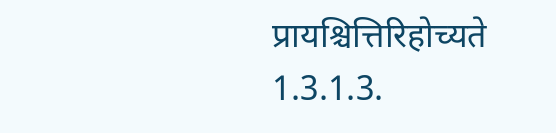प्रायश्चित्तिरिहोच्यते 1.3.1.3.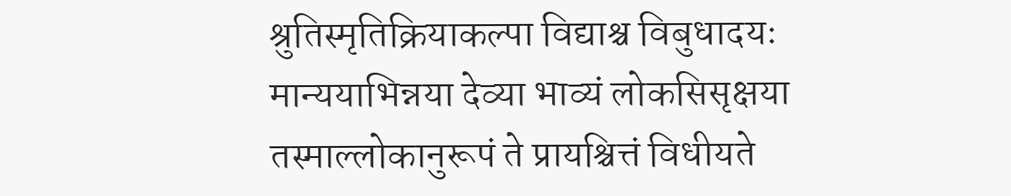श्रुतिस्मृतिक्रियाकल्पा विद्याश्च विबुधादयः
मान्ययाभिन्नया देव्या भाव्यं लोकसिसृक्षया
तस्माल्लोकानुरूपं ते प्रायश्चित्तं विधीयते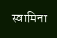स्वामिना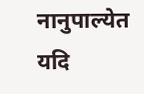नानुपाल्येत यदि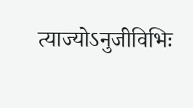त्याज्योऽनुजीविभिः